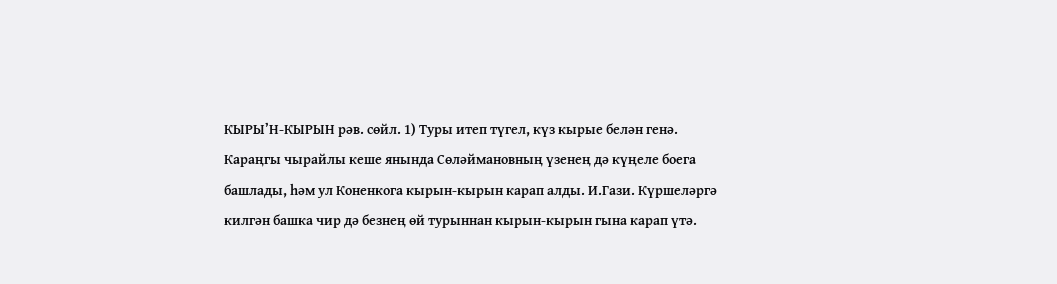КЫРЫ’Н-КЫРЫН рәв. сөйл. 1) Туры итеп түгел, күз кырые белән генә. Караңгы чырайлы кеше янында Сөләймановның үзенең дә күңеле боега башлады, һәм ул Коненкога кырын-кырын карап алды. И.Гази. Күршеләргә килгән башка чир дә безнең өй турыннан кырын-кырын гына карап үтә.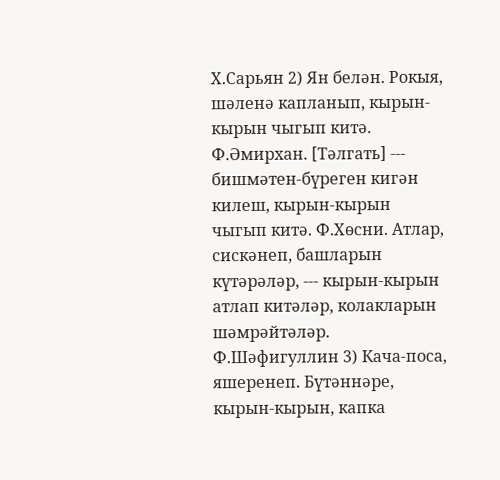Х.Сарьян 2) Ян белән. Рокыя, шәленә капланып, кырын-кырын чыгып китә. Ф.Әмирхан. [Тәлгать] --- бишмәтен-бүреген кигән килеш, кырын-кырын чыгып китә. Ф.Хөсни. Атлар, сискәнеп, башларын күтәрәләр, --- кырын-кырын атлап китәләр, колакларын шәмрәйтәләр. Ф.Шәфигуллин 3) Кача-поса, яшеренеп. Бүтәннәре, кырын-кырын, капка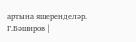артына яшеренделәр. Г.Бәширов |